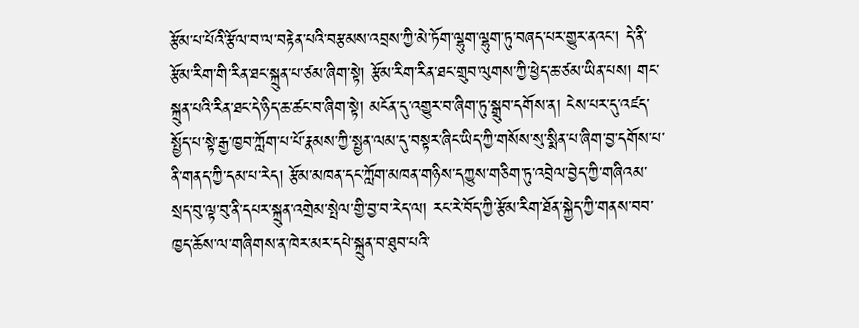རྩོམ་པ་པོའི་རྩོལ་བ་ལ་བརྟེན་པའི་བརྩམས་འབྲས་ཀྱི་མེ་ཏོག་ལྷུག་ལྷུག་ཏུ་བཞད་པར་གྱུར་ནའང་། དེ་ནི་རྩོམ་རིག་གི་རིན་ཐང་སྐྲུན་པ་ཙམ་ཞིག་སྟེ། རྩོམ་རིག་རིན་ཐང་གྲུབ་ལུགས་ཀྱི་ཕྱེད་ཆ་ཙམ་ཡིན་པས། གང་སྐྲུན་པའི་རིན་ཐང་དེ་ཉིད་ཆ་ཚང་བ་ཞིག་སྟེ། མངོན་དུ་འགྱུར་བ་ཞིག་ཏུ་སྒྲུབ་དགོས་ན། ངེས་པར་དུ་འཛད་སྤྱོད་པ་སྟེ་རྒྱ་ཁྱབ་ཀློག་པ་པོ་རྣམས་ཀྱི་སྤྱན་ལམ་དུ་བསྟར་ཞིང་ཡིད་ཀྱི་གསོས་སུ་སྨིན་པ་ཞིག་བྱ་དགོས་པ་ནི་གནད་ཀྱི་དམ་པ་རེད། རྩོམ་མཁན་དང་ཀློག་མཁན་གཉིས་དཀྱུས་གཅིག་ཏུ་འབྲེལ་བྱེད་ཀྱི་གཞིའམ་སྲད་བུ་ལྟ་བུ་ནི་དཔར་སྐྲུན་འགྲེམ་སྤེལ་གྱི་བྱ་བ་རེད་ལ། རང་རེ་བོད་ཀྱི་རྩོམ་རིག་ཐོན་སྐྱེད་ཀྱི་གནས་བབ་ཁྱད་ཆོས་ལ་གཞིགས་ན་ཁེར་མར་དཔེ་སྐྲུན་བ་ཐུབ་པའི་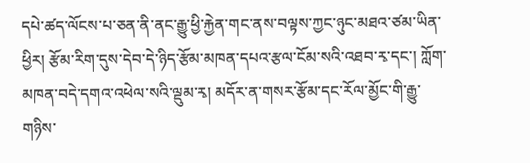དཔེ་ཚད་ལོངས་པ་ཅན་ནི་ནང་རྒྱུ་ཕྱི་རྐྱེན་གང་ནས་བལྟས་ཀྱང་ཉུང་མཐའ་ཙམ་ཡིན་ཕྱིར། རྩོམ་རིག་དུས་དེབ་དེ་ཉིད་རྩོམ་མཁན་དཔའ་རྩལ་ངོམ་སའི་འཐབ་རྭ་དང་། ཀློག་མཁན་བདེ་དགའ་འཕེལ་སའི་ལྡུམ་རྭ། མདོར་ན་གསར་རྩོམ་དང་རོལ་མྱོང་གི་རྒྱུ་གཉིས་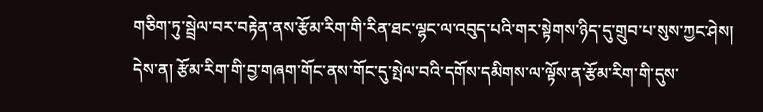གཅིག་ཏུ་སྦྲེལ་བར་བརྟེན་ནས་རྩོམ་རིག་གི་རིན་ཐང་ལྷང་ལ་འབུད་པའི་གར་སྟེགས་ཉིད་དུ་གྲུབ་པ་སུས་ཀྱང་ཤེས།
དེས་ན། རྩོམ་རིག་གི་བྱ་གཞག་གོང་ནས་གོང་དུ་སྤེལ་བའི་དགོས་དམིགས་ལ་ལྟོས་ན་རྩོམ་རིག་གི་དུས་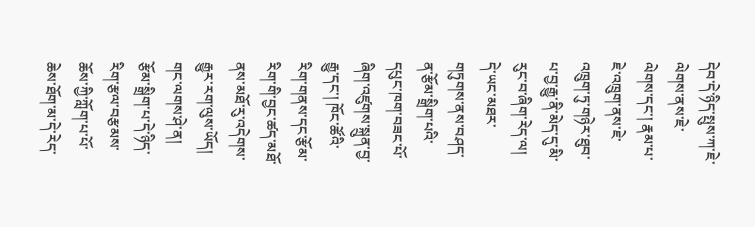དེབ་དེ་ཉིད་སྤུས་ཀ་ཇེ་ལེགས་ནས་ཇེ་ལེགས་དང་། རྣམ་པ་ཇེ་འཁྲུག་ནས་ཇེ་འཁྲུག་ཏུ་གཉེར་ཐུབ་པ་བྱ་རྒྱུ་ནི་མེད་དུ་མི་རུང་བ་ཞིག་རེད་ལ། དེ་ཡང་མཐར་གཏུགས་ནས་བཤད་ན་རྩོམ་སྒྲིག་པའི་དཔུང་ཁག་བཟང་པོ་ཞིག་འཛུགས་སྐྲུན་བྱ་རྒྱུ་དང་། ཁོང་ཚོའི་རིག་གནས་དང་རྩོམ་རིག་གི་བྱང་ཚད་མཐོ་ནས་མཐོ་རུ་འདེགས་རྒྱུར་རག་ལུས་ཡོད། གང་ལགས་ཤེ་ན། རྩོམ་སྒྲིག་པ་དེ་ཉིད་རིག་རྩལ་བརྩམས་ཆོས་ཀྱི་ཀློག་པ་པོ་ཆེས་ཐོག་མ་དེ་རེད་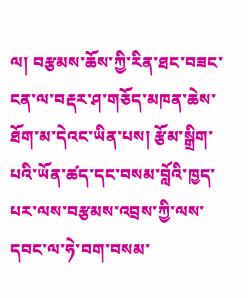ལ། བརྩམས་ཆོས་ཀྱི་རིན་ཐང་བཟང་ངན་ལ་བརྡར་ཤ་གཅོད་མཁན་ཆེས་ཐོག་མ་དེའང་ཡིན་པས། རྩོམ་སྒྲིག་པའི་ཡོན་ཚད་དང་བསམ་བློའི་ཁྱད་པར་ལས་བརྩམས་འབྲས་ཀྱི་ལས་དབང་ལ་ཧེ་བག་བསམ་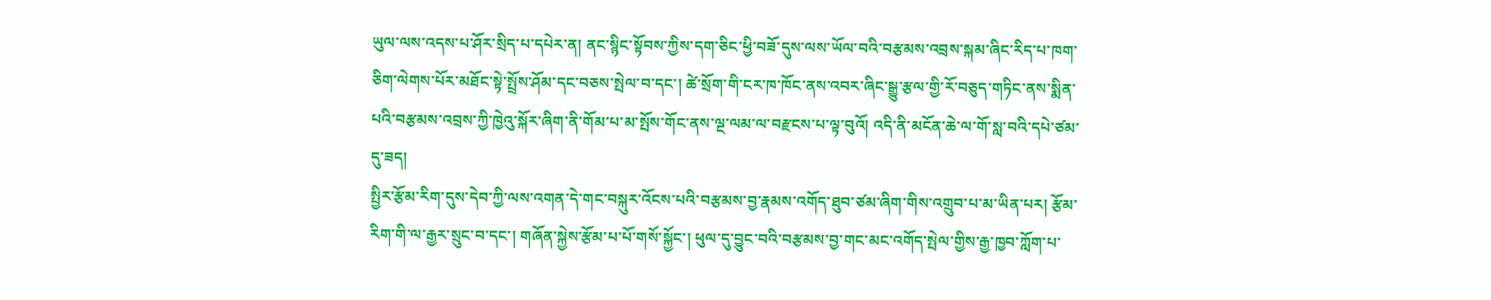ཡུལ་ལས་འདས་པ་ཤོར་སྲིད་པ་དཔེར་ན། ནང་སྙིང་སྟོབས་ཀྱིས་དག་ཅིང་ཕྱི་བཟོ་དུས་ལས་ཡོལ་བའི་བརྩམས་འབྲས་སྐམ་ཞིང་རིད་པ་ཁག་ཅིག་ལེགས་པོར་མཐོང་སྟེ་སྤྲོས་ཤོམ་དང་བཅས་སྤེལ་བ་དང་། ཚེ་སྲོག་གི་ངར་ཁ་ཁོང་ནས་འབར་ཞིང་སྒྱུ་རྩལ་གྱི་རོ་བཅུད་གཏིང་ནས་སྨིན་པའི་བརྩམས་འབྲས་ཀྱི་ཁྱེའུ་སྐོར་ཞིག་ནི་གོམ་པ་མ་སྤོས་གོང་ནས་ལྔ་ལམ་ལ་བརྫངས་པ་ལྟ་བུའོ། འདི་ནི་མངོན་ཆེ་ལ་གོ་སླ་བའི་དཔེ་ཙམ་དུ་ཟད།
སྤྱིར་རྩོམ་རིག་དུས་དེབ་ཀྱི་ལས་འགན་དེ་གང་བསྐུར་འོངས་པའི་བརྩམས་བྱ་རྣམས་འགོད་ཐུབ་ཙམ་ཞིག་གིས་འགྲུབ་པ་མ་ཡིན་པར། རྩོམ་རིག་གི་ལ་རྒྱར་སྲུང་བ་དང་། གཞོན་སྐྱེས་རྩོམ་པ་པོ་གསོ་སྐྱོང་། ཕུལ་དུ་བྱུང་བའི་བརྩམས་བྱ་གང་མང་འགོད་སྤེལ་གྱིས་རྒྱ་ཁྱབ་ཀློག་པ་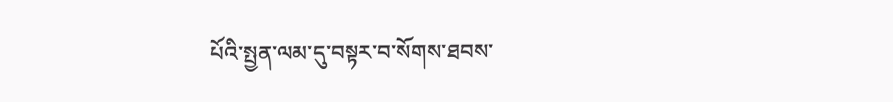པོའི་སྤྱན་ལམ་དུ་བསྟར་བ་སོགས་ཐབས་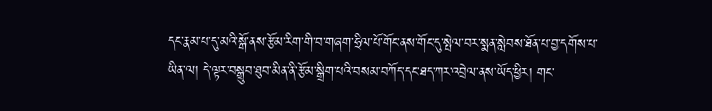དང་རྣམ་པ་དུ་མའི་སྒོ་ནས་རྩོམ་རིག་གི་བ་གཞག་ཧྲིལ་པོ་གོང་ནས་གོང་དུ་སྤེལ་བར་སྨན་སླེབས་ཐོན་པ་བྱ་དགོས་པ་ཡིན་ལ། དེ་ལྟར་བསྒྲུབ་ཐུབ་མིན་ནི་རྩོམ་སྒྲིག་པའི་བསམ་བཀོད་དང་ཐད་ཀར་འབྲེལ་ནས་ཡོད་ཕྱིར། གང་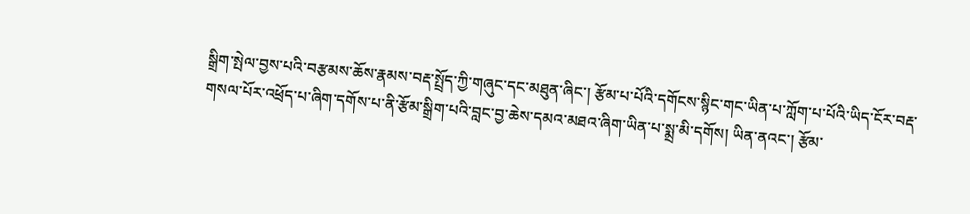སྒྲིག་སྤེལ་བྱས་པའི་བརྩམས་ཆོས་རྣམས་བརྡ་སྤྲོད་ཀྱི་གཞུང་དང་མཐུན་ཞིང་། རྩོམ་པ་པོའི་དགོངས་སྙིང་གང་ཡིན་པ་ཀློག་པ་པོའི་ཡིད་ངོར་བརྡ་གསལ་པོར་འཕྲོད་པ་ཞིག་དགོས་པ་ནི་རྩོམ་སྒྲིག་པའི་བླང་བྱ་ཆེས་དམའ་མཐའ་ཞིག་ཡིན་པ་སྨྲ་མི་དགོས། ཡིན་ནའང་། རྩོམ་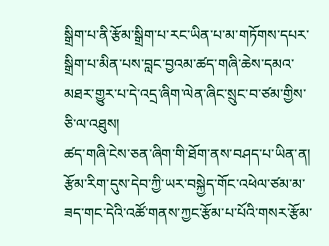སྒྲིག་པ་ནི་རྩོམ་སྒྲིག་པ་རང་ཡིན་པ་མ་གཏོགས་དཔར་སྒྲིག་པ་མིན་པས་བླང་བྱའམ་ཚད་གཞི་ཆེས་དམའ་མཐར་གྱུར་པ་དེ་འདྲ་ཞིག་ལེན་ཞིང་སྲུང་བ་ཙམ་གྱིས་ཅི་ལ་འཐུས།
ཚད་གཞི་ངེས་ཅན་ཞིག་གི་ཐོག་ནས་བཤད་པ་ཡིན་ན། རྩོམ་རིག་དུས་དེབ་ཀྱི་ཡར་བསྐྱེད་གོང་འཕེལ་ཙམ་མ་ཟད་གང་དེའི་འཚོ་གནས་ཀྱང་རྩོམ་པ་པོའི་གསར་རྩོམ་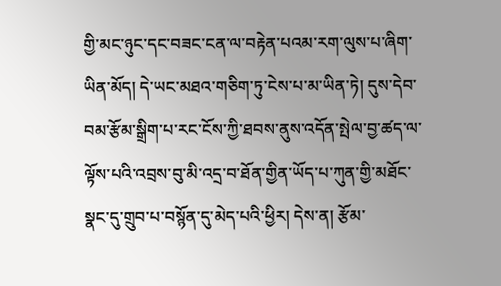གྱི་མང་ཉུང་དང་བཟང་ངན་ལ་བརྟེན་པའམ་རག་ལུས་པ་ཞིག་ཡིན་མོད། དེ་ཡང་མཐའ་གཅིག་ཏུ་ངེས་པ་མ་ཡིན་ཏེ། དུས་དེབ་བམ་རྩོམ་སྒྲིག་པ་རང་ངོས་ཀྱི་ཐབས་ནུས་འདོན་སྤེལ་བྱ་ཚད་ལ་ལྟོས་པའི་འབྲས་བུ་མི་འདྲ་བ་ཐོན་གྱིན་ཡོད་པ་ཀུན་གྱི་མཐོང་སྣང་དུ་གྲུབ་པ་བསྙོན་དུ་མེད་པའི་ཕྱིར། དེས་ན། རྩོམ་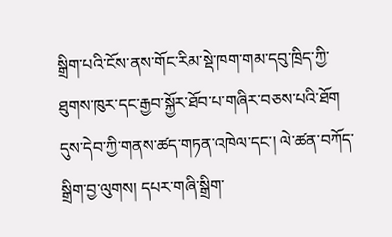སྒྲིག་པའི་ངོས་ནས་གོང་རིམ་སྡེ་ཁག་གམ་དབུ་ཁྲིད་ཀྱི་ཐུགས་ཁུར་དང་རྒྱབ་སྐྱོར་ཐོབ་པ་གཞིར་བཅས་པའི་ཐོག དུས་དེབ་ཀྱི་གནས་ཚད་གཏན་འཁེལ་དང་། ལེ་ཚན་བཀོད་སྒྲིག་བྱ་ལུགས། དཔར་གཞི་སྒྲིག་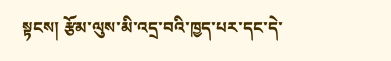སྟངས། རྩོམ་ལུས་མི་འདྲ་བའི་ཁྱད་པར་དང་དེ་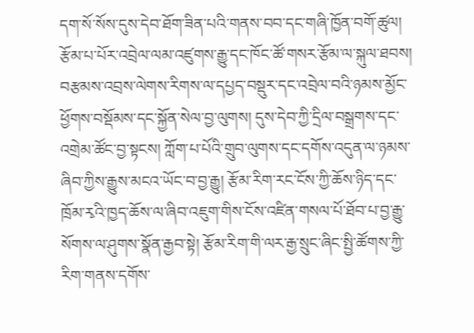དག་སོ་སོས་དུས་དེབ་ཐོག་ཟིན་པའི་གནས་བབ་དང་གཞི་ཁྱོན་བགོ་ཚུལ། རྩོམ་པ་པོར་འབྲེལ་ལམ་འཛུགས་རྒྱུ་དང་ཁོང་ཚོ་གསར་རྩོམ་ལ་སྐུལ་ཐབས། བརྩམས་འབྲས་ལེགས་རིགས་ལ་དཔྱད་བསྡུར་དང་འབྲེལ་བའི་ཉམས་མྱོང་ཕྱོགས་བསྡོམས་དང་སྐྱོན་སེལ་བྱ་ལུགས། དུས་དེབ་ཀྱི་དྲིལ་བསྒྲགས་དང་འགྲེམ་ཚོང་བྱ་སྟངས། ཀློག་པ་པོའི་གྲུབ་ལུགས་དང་དགོས་འདུན་ལ་ཉམས་ཞིབ་ཀྱིས་རྒྱུས་མངའ་ཡོང་བ་བྱ་རྒྱུ། རྩོམ་རིག་རང་ངོས་ཀྱི་ཆོས་ཉིད་དང་ཁྲོམ་རྭའི་ཁྱད་ཆོས་ལ་ཞིབ་འཇུག་གིས་ངོས་འཛིན་གསལ་པོ་ཐོབ་པ་བྱ་རྒྱུ་སོགས་ལ་ཤུགས་སྣོན་རྒྱབ་སྟེ། རྩོམ་རིག་གི་ལར་རྒྱ་སྲུང་ཞིང་སྤྱི་ཚོགས་ཀྱི་རིག་གནས་དགོས་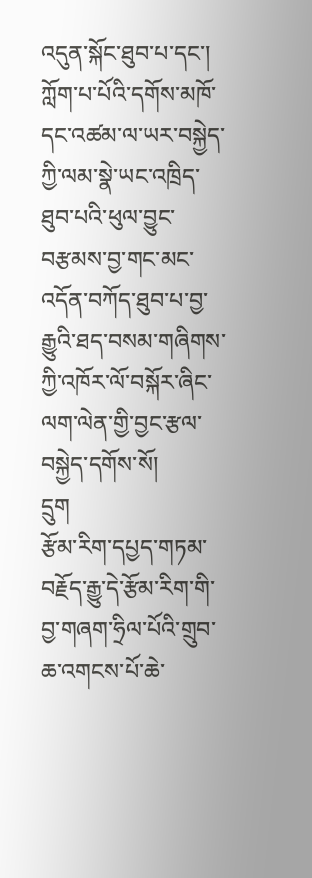འདུན་སྐོང་ཐུབ་པ་དང་། ཀློག་པ་པོའི་དགོས་མཁོ་དང་འཚམ་ལ་ཡར་བསྐྱེད་ཀྱི་ལམ་སྣེ་ཡང་འཁྲིད་ཐུབ་པའི་ཕུལ་བྱུང་བརྩམས་བྱ་གང་མང་འདོན་བཀོད་ཐུབ་པ་བྱ་རྒྱུའི་ཐད་བསམ་གཞིགས་ཀྱི་འཁོར་ལོ་བསྐོར་ཞིང་ལག་ལེན་གྱི་བྱང་རྩལ་བསྐྱེད་དགོས་སོ།
དྲུག
རྩོམ་རིག་དཔྱད་གཏམ་བརྗོད་རྒྱུ་དེ་རྩོམ་རིག་གི་བྱ་གཞག་ཧྲིལ་པོའི་གྲུབ་ཆ་འགངས་པོ་ཆེ་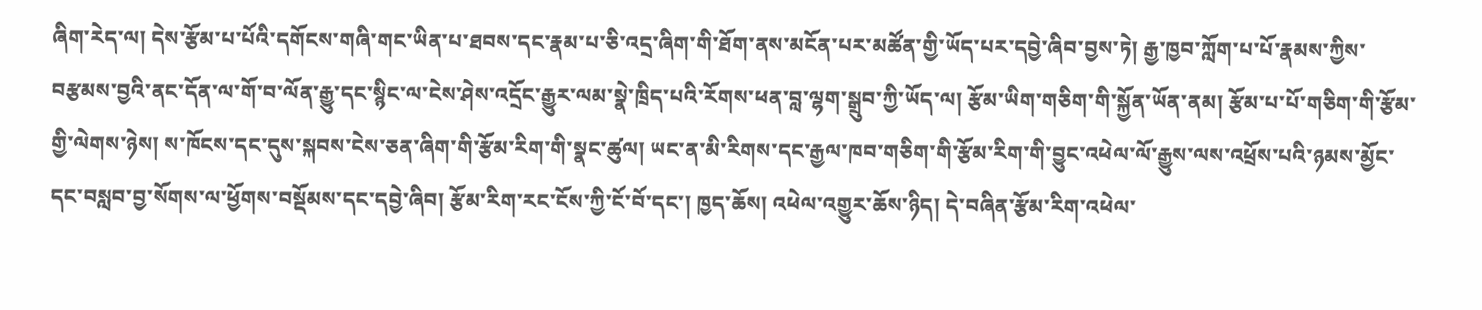ཞིག་རེད་ལ། དེས་རྩོམ་པ་པོའི་དགོངས་གཞི་གང་ཡིན་པ་ཐབས་དང་རྣམ་པ་ཅི་འདྲ་ཞིག་གི་ཐོག་ནས་མངོན་པར་མཚོན་གྱི་ཡོད་པར་དབྱེ་ཞིབ་བྱས་ཏེ། རྒྱ་ཁྱབ་ཀློག་པ་པོ་རྣམས་ཀྱིས་བརྩམས་བྱའི་ནང་དོན་ལ་གོ་བ་ལོན་རྒྱུ་དང་སྙིང་ལ་ངེས་ཤེས་འདྲོང་རྒྱུར་ལམ་སྣེ་ཁྲིད་པའི་རོགས་ཕན་བླ་ལྷག་སྒྲུབ་ཀྱི་ཡོད་ལ། རྩོམ་ཡིག་གཅིག་གི་སྐྱོན་ཡོན་ནམ། རྩོམ་པ་པོ་གཅིག་གི་རྩོམ་གྱི་ལེགས་ཉེས། ས་ཁོངས་དང་དུས་སྐབས་ངེས་ཅན་ཞིག་གི་རྩོམ་རིག་གི་སྣང་ཚུལ། ཡང་ན་མི་རིགས་དང་རྒྱལ་ཁབ་གཅིག་གི་རྩོམ་རིག་གི་བྱུང་འཕེལ་ལོ་རྒྱུས་ལས་འཕྲོས་པའི་ཉམས་མྱོང་དང་བསླབ་བྱ་སོགས་ལ་ཕྱོགས་བསྡོམས་དང་དབྱེ་ཞིབ། རྩོམ་རིག་རང་ངོས་ཀྱི་ངོ་བོ་དང་། ཁྱད་ཆོས། འཕེལ་འགྱུར་ཆོས་ཉིད། དེ་བཞིན་རྩོམ་རིག་འཕེལ་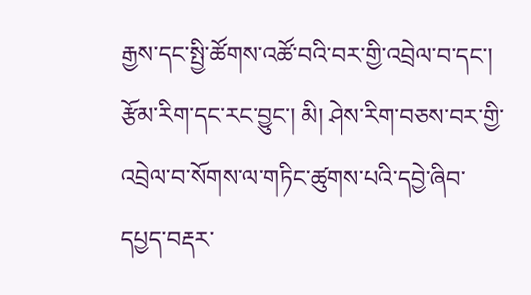རྒྱས་དང་སྤྱི་ཚོགས་འཚོ་བའི་བར་གྱི་འབྲེལ་བ་དང་། རྩོམ་རིག་དང་རང་བྱུང་། མི། ཤེས་རིག་བཅས་བར་གྱི་འབྲེལ་བ་སོགས་ལ་གཏིང་ཚུགས་པའི་དབྱེ་ཞིབ་དཔྱད་བརྡར་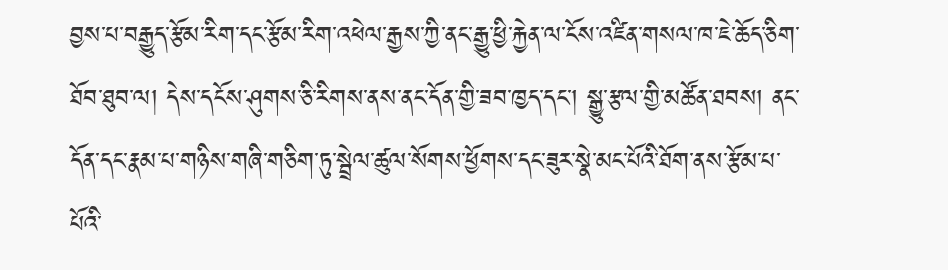བྱས་པ་བརྒྱུད་རྩོམ་རིག་དང་རྩོམ་རིག་འཕེལ་རྒྱས་ཀྱི་ནང་རྒྱུ་ཕྱི་རྐྱེན་ལ་ངོས་འཛིན་གསལ་ཁ་ཇེ་ཆོད་ཅིག་ཐོབ་ཐུབ་ལ། དེས་དངོས་ཤུགས་ཅི་རིགས་ནས་ནང་དོན་གྱི་ཟབ་ཁྱད་དང་། སྒྱུ་རྩལ་གྱི་མཚོན་ཐབས། ནང་དོན་དང་རྣམ་པ་གཉིས་གཞི་གཅིག་ཏུ་སྦྲེལ་ཚུལ་སོགས་ཕྱོགས་དང་ཟུར་སྣེ་མང་པོའི་ཐོག་ནས་རྩོམ་པ་པོའི་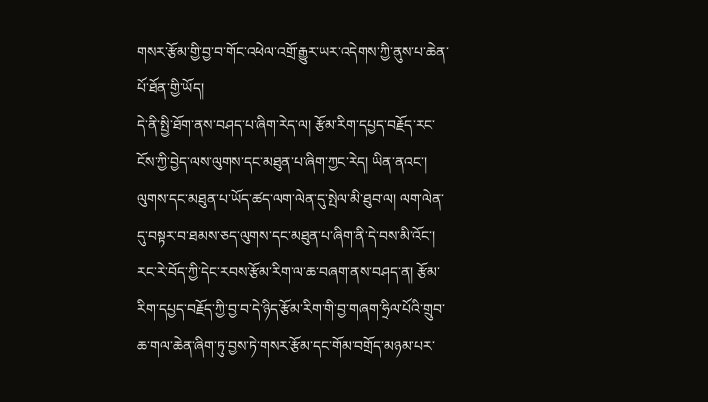གསར་རྩོམ་གྱི་བྱ་བ་གོང་འཕེལ་འགྲོ་རྒྱུར་ཡར་འདེགས་ཀྱི་ནུས་པ་ཆེན་པོ་ཐོན་གྱི་ཡོད།
དེ་ནི་སྤྱི་ཐོག་ནས་བཤད་པ་ཞིག་རེད་ལ། རྩོམ་རིག་དཔྱད་བརྗོད་རང་ངོས་ཀྱི་བྱེད་ལས་ལུགས་དང་མཐུན་པ་ཞིག་ཀྱང་རེད། ཡིན་ནའང་། ལུགས་དང་མཐུན་པ་ཡོད་ཚད་ལག་ལེན་དུ་སྤེལ་མི་ཐུབ་ལ། ལག་ལེན་དུ་བསྟར་བ་ཐམས་ཅད་ལུགས་དང་མཐུན་པ་ཞིག་ནི་དེ་བས་མི་འོང་། རང་རེ་བོད་ཀྱི་དེང་རབས་རྩོམ་རིག་ལ་ཆ་བཞག་ནས་བཤད་ན། རྩོམ་རིག་དཔྱད་བརྗོད་ཀྱི་བྱ་བ་དེ་ཉིད་རྩོམ་རིག་གི་བྱ་གཞག་ཧྲིལ་པོའི་གྲུབ་ཆ་གལ་ཆེན་ཞིག་ཏུ་བྱས་ཏེ་གསར་རྩོམ་དང་གོམ་བགྲོད་མཉམ་པར་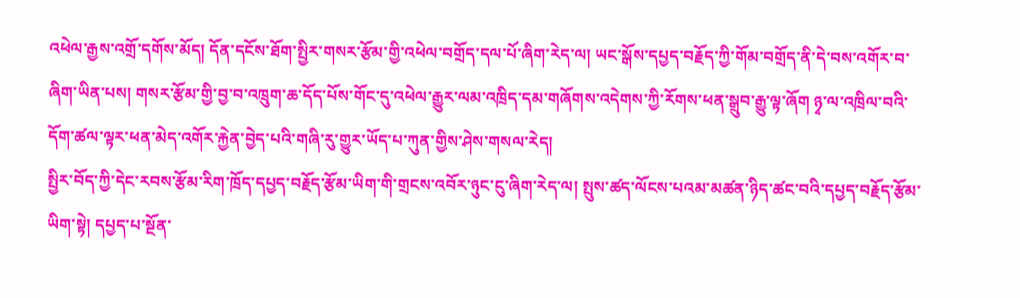འཕེལ་རྒྱས་འགྲོ་དགོས་མོད། དོན་དངོས་ཐོག་སྤྱིར་གསར་རྩོམ་གྱི་འཕེལ་བགྲོད་དལ་པོ་ཞིག་རེད་ལ། ཡང་སྒོས་དཔྱད་བརྗོད་ཀྱི་གོམ་བགྲོད་ནི་དེ་བས་འགོར་བ་ཞིག་ཡིན་པས། གསར་རྩོམ་གྱི་བྱ་བ་འཁྲུག་ཆ་དོད་པོས་གོང་དུ་འཕེལ་རྒྱུར་ལམ་འཁྲིད་དམ་གཞོགས་འདེགས་ཀྱི་རོགས་ཕན་སྒྲུབ་རྒྱུ་ལྟ་ཞོག ཉྭ་ལ་འཁྲིལ་བའི་དོག་ཚལ་ལྟར་ཕན་མེད་འགོར་རྐྱེན་བྱེད་པའི་གཞི་རུ་གྱུར་ཡོད་པ་ཀུན་གྱིས་ཤེས་གསལ་རེད།
སྤྱིར་བོད་ཀྱི་དེང་རབས་རྩོམ་རིག་ཁྲོད་དཔྱད་བརྗོད་རྩོམ་ཡིག་གི་གྲངས་འབོར་ཉུང་ངུ་ཞིག་རེད་ལ། སྤུས་ཚད་ལོངས་པའམ་མཚན་ཉིད་ཚང་བའི་དཔྱད་བརྗོད་རྩོམ་ཡིག་སྟེ། དཔྱད་པ་སྔོན་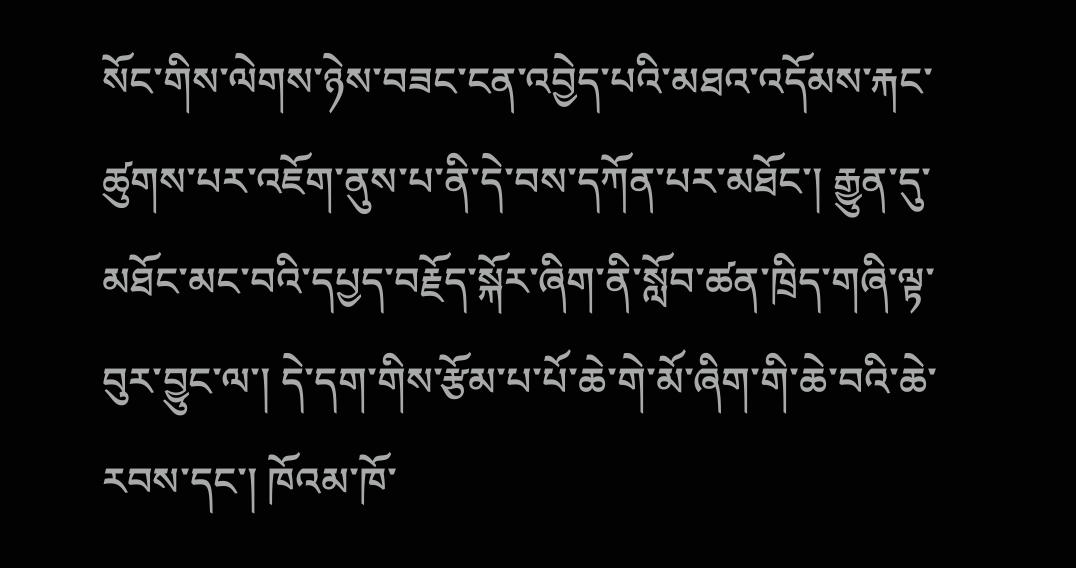སོང་གིས་ལེགས་ཉེས་བཟང་ངན་འབྱེད་པའི་མཐའ་འདོམས་རྐང་ཚུགས་པར་འཇོག་ནུས་པ་ནི་དེ་བས་དཀོན་པར་མཐོང་། རྒྱུན་དུ་མཐོང་མང་བའི་དཔྱད་བརྗོད་སྐོར་ཞིག་ནི་སློབ་ཚན་ཁྲིད་གཞི་ལྟ་བུར་བྱུང་ལ་། དེ་དག་གིས་རྩོམ་པ་པོ་ཆེ་གེ་མོ་ཞིག་གི་ཆེ་བའི་ཆེ་རབས་དང་། ཁོའམ་ཁོ་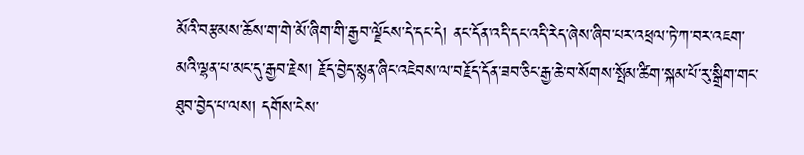མོའི་བརྩམས་ཆོས་ག་གེ་མོ་ཞིག་གི་རྒྱབ་ལྗོངས་དེ་དང་དེ། ནང་དོན་འདི་དང་འདི་རེད་ཞེས་ཞིབ་པར་འཕྲལ་ཏེ་ཀ་བར་འཇག་མའི་ལྷན་པ་མང་དུ་རྒྱབ་རྗེས། རྗོད་བྱེད་སྙན་ཞིང་འཇེབས་ལ་བརྗོད་དོན་ཟབ་ཅིང་རྒྱ་ཆེ་བ་སོགས་སྤོམ་ཚིག་སྐམ་པོ་རུ་སྒྲིག་གང་ཐུབ་བྱེད་པ་ལས། དགོས་ངེས་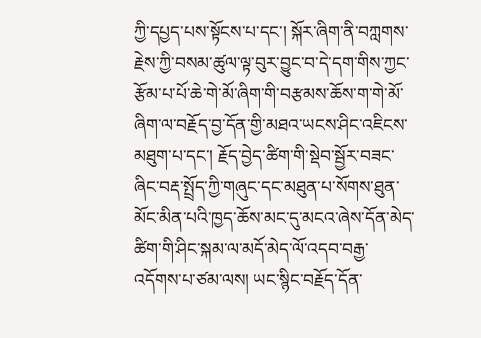ཀྱི་དཔྱད་པས་སྟོངས་པ་དང་། སྐོར་ཞིག་ནི་བཀླགས་རྗེས་ཀྱི་བསམ་ཚུལ་ལྟ་བུར་བྱུང་བ་དེ་དག་གིས་ཀྱང་རྩོམ་པ་པོ་ཆེ་གེ་མོ་ཞིག་གི་བརྩམས་ཆོས་ག་གེ་མོ་ཞིག་ལ་བརྗོད་བྱ་དོན་གྱི་མཐའ་ཡངས་ཤིང་འཇིངས་མཐུག་པ་དང་། རྗོད་བྱེད་ཚིག་གི་སྡེབ་སྦྱོར་བཟང་ཞིང་བརྡ་སྤྲོད་ཀྱི་གཞུང་དང་མཐུན་པ་སོགས་ཐུན་མོང་མིན་པའི་ཁྱད་ཆོས་མང་དུ་མངའ་ཞེས་དོན་མེད་ཚིག་གི་ཤིང་སྐམ་ལ་མདོ་མེད་ལོ་འདབ་བརྒྱ་འདོགས་པ་ཙམ་ལས། ཡང་སྙིང་བརྗོད་དོན་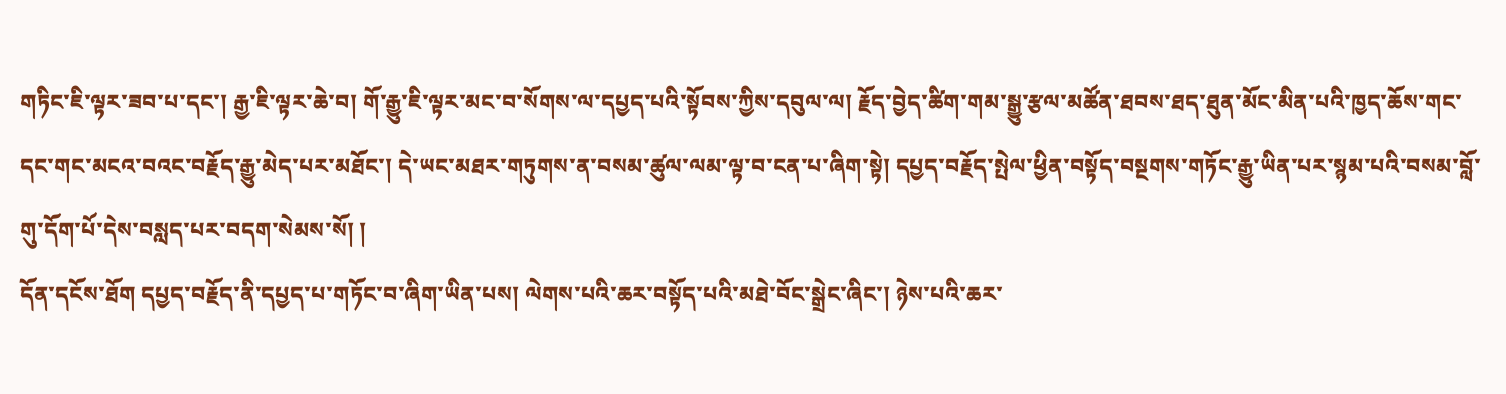གཏིང་ཇི་ལྟར་ཟབ་པ་དང་། རྒྱ་ཇི་ལྟར་ཆེ་བ། གོ་རྒྱུ་ཇི་ལྟར་མང་བ་སོགས་ལ་དཔྱད་པའི་སྟོབས་ཀྱིས་དབུལ་ལ། རྗོད་བྱེད་ཚིག་གམ་སྒྱུ་རྩལ་མཚོན་ཐབས་ཐད་ཐུན་མོང་མིན་པའི་ཁྱད་ཆོས་གང་དང་གང་མངའ་བའང་བརྗོད་རྒྱུ་མེད་པར་མཐོང་། དེ་ཡང་མཐར་གཏུགས་ན་བསམ་ཚུལ་ལམ་ལྟ་བ་ངན་པ་ཞིག་སྟེ། དཔྱད་བརྗོད་སྤེལ་ཕྱིན་བསྟོད་བསྔགས་གཏོང་རྒྱུ་ཡིན་པར་སྙམ་པའི་བསམ་བློ་གུ་དོག་པོ་དེས་བསླད་པར་བདག་སེམས་སོ། །
དོན་དངོས་ཐོག དཔྱད་བརྗོད་ནི་དཔྱད་པ་གཏོང་བ་ཞིག་ཡིན་པས། ལེགས་པའི་ཆར་བསྟོད་པའི་མཐེ་བོང་སྒྲེང་ཞིང་། ཉེས་པའི་ཆར་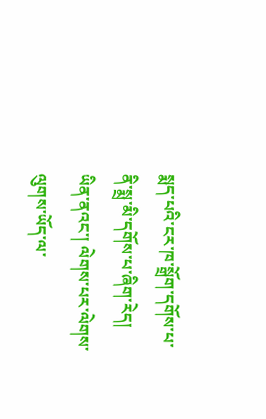སྨད་པའི་ངར་ཁ་སྒྲོག་དགོས་པ་ནི་སྨྲ་མི་དགོས་པ་ཞིག་རེད། ཡིན་ནའང་། ལེགས་པར་ལེགས་ལུགས་ཡོད་ལ་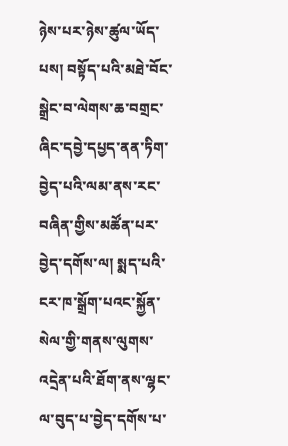ཉེས་པར་ཉེས་ཚུལ་ཡོད་པས། བསྟོད་པའི་མཐེ་བོང་སྒྲེང་བ་ལེགས་ཆ་བགྲང་ཞིང་དབྱེ་དཔྱད་ནན་ཏིག་བྱེད་པའི་ལམ་ནས་རང་བཞིན་གྱིས་མཚོན་པར་བྱེད་དགོས་ལ། སྨད་པའི་ངར་ཁ་སྒྲོག་པའང་སྐྱོན་སེལ་གྱི་གནས་ལུགས་འདྲེན་པའི་ཐོག་ནས་ལྷང་ལ་བུད་པ་བྱེད་དགོས་པ་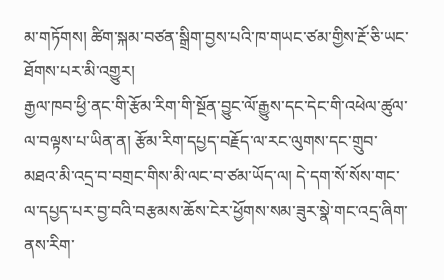མ་གཏོགས། ཚིག་སྐམ་བཙན་སྒྲིག་བྱས་པའི་ཁ་གཡང་ཙམ་གྱིས་རྔོ་ཅི་ཡང་ཐོགས་པར་མི་འགྱུར།
རྒྱལ་ཁབ་ཕྱི་ནང་གི་རྩོམ་རིག་གི་སྔོན་བྱུང་ལོ་རྒྱུས་དང་དེང་གི་འཕེལ་ཚུལ་ལ་བལྟས་པ་ཡིན་ན། རྩོམ་རིག་དཔྱད་བརྗོད་ལ་རང་ལུགས་དང་གྲུབ་མཐའ་མི་འདྲ་བ་བགྲང་གིས་མི་ལང་བ་ཙམ་ཡོད་ལ། དེ་དག་སོ་སོས་གང་ལ་དཔྱད་པར་བྱ་བའི་བརྩམས་ཆོས་ངེར་ཕྱོགས་སམ་ཟུར་སྣེ་གང་འདྲ་ཞིག་ནས་རིག་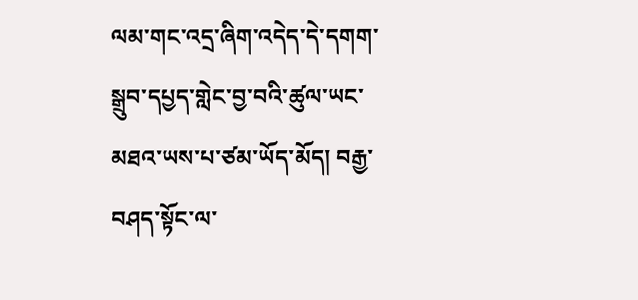ལམ་གང་འདྲ་ཞིག་འདེད་དེ་དགག་སྒྲུབ་དཔྱད་གླེང་བྱ་བའི་ཚུལ་ཡང་མཐའ་ཡས་པ་ཙམ་ཡོད་མོད། བརྒྱ་བཤད་སྟོང་ལ་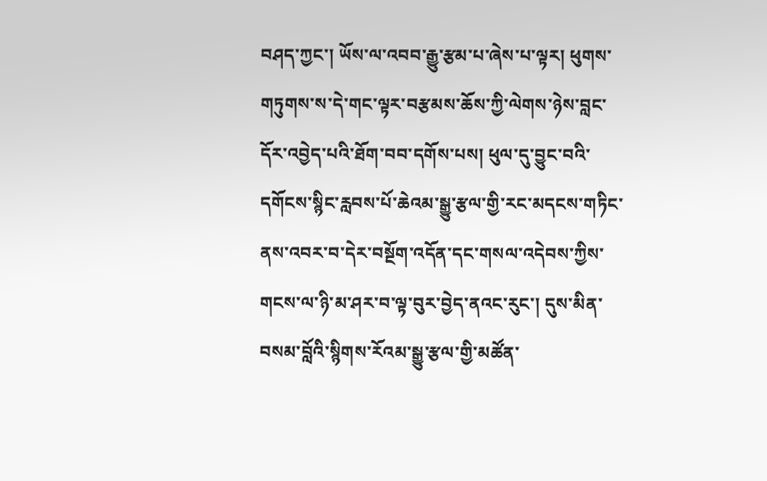བཤད་ཀྱང་། ཡོས་ལ་འབབ་རྒྱུ་རྩམ་པ་ཞེས་པ་ལྟར། ཕུགས་གཏུགས་ས་དེ་གང་ལྟར་བརྩམས་ཆོས་ཀྱི་ལེགས་ཉེས་བླང་དོར་འབྱེད་པའི་ཐོག་བབ་དགོས་པས། ཕུལ་དུ་བྱུང་བའི་དགོངས་སྙིང་རླབས་པོ་ཆེའམ་སྒྱུ་རྩལ་གྱི་རང་མདངས་གཏིང་ནས་འབར་བ་དེར་བསྔོག་འདོན་དང་གསལ་འདེབས་ཀྱིས་གངས་ལ་ཉི་མ་ཤར་བ་ལྟ་བུར་བྱེད་ནའང་རུང་། དུས་མིན་བསམ་བློའི་སྙིགས་རོའམ་སྒྱུ་རྩལ་གྱི་མཚོན་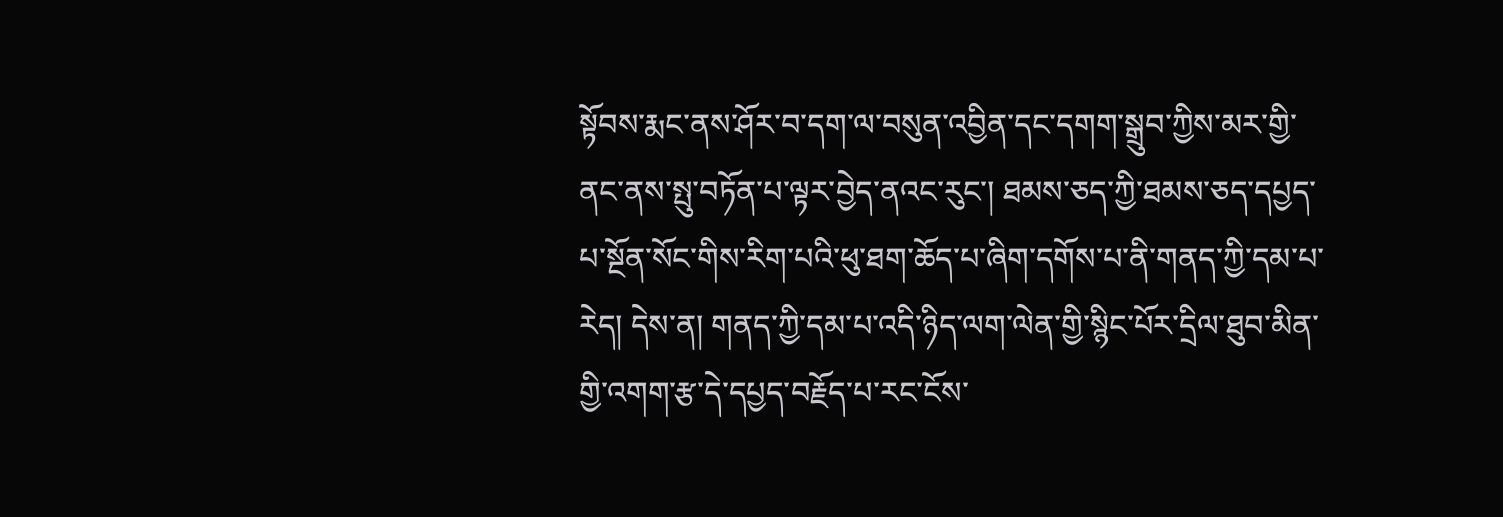སྟོབས་རྨང་ནས་ཤོར་བ་དག་ལ་བསུན་འབྱིན་དང་དགག་སྒྲུབ་ཀྱིས་མར་གྱི་ནང་ནས་སྤུ་བཏོན་པ་ལྟར་བྱེད་ནའང་རུང་། ཐམས་ཅད་ཀྱི་ཐམས་ཅད་དཔྱད་པ་སྔོན་སོང་གིས་རིག་པའི་ཕུ་ཐག་ཆོད་པ་ཞིག་དགོས་པ་ནི་གནད་ཀྱི་དམ་པ་རེད། དེས་ན། གནད་ཀྱི་དམ་པ་འདི་ཉིད་ལག་ལེན་གྱི་སྙིང་པོར་དྲིལ་ཐུབ་མིན་གྱི་འགག་རྩ་དེ་དཔྱད་བརྗོད་པ་རང་ངོས་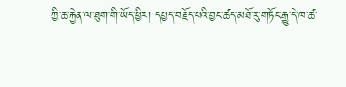ཀྱི་ཆ་རྐྱེན་ལ་ཐུག་གི་ཡོད་ཕྱིར། དཔྱད་བརྗོད་པའི་བྱང་ཚད་མཐོ་རུ་གཏོང་རྒྱུ་དེ་ཁ་ཚ་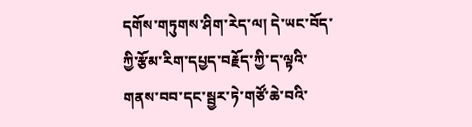དགོས་གཏུགས་ཤིག་རེད་ལ། དེ་ཡང་བོད་ཀྱི་རྩོམ་རིག་དཔྱད་བརྗོད་ཀྱི་ད་ལྟའི་གནས་བབ་དང་སྦྱར་ཏེ་གཙོ་ཆེ་བའི་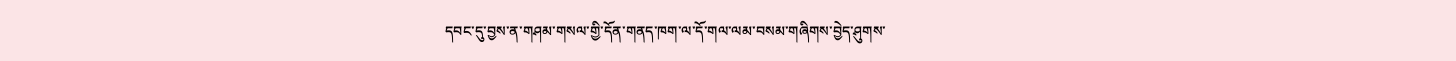དབང་དུ་བྱས་ན་གཤམ་གསལ་གྱི་དོན་གནད་ཁག་ལ་དོ་གལ་ལམ་བསམ་གཞིགས་བྱེད་ཤུགས་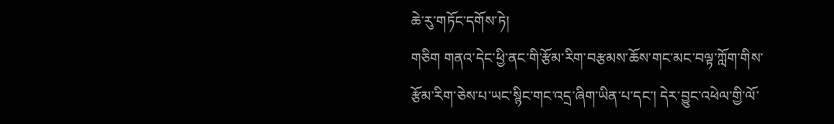ཆེ་རུ་གཏོང་དགོས་ཏེ།
གཅིག གནའ་དེང་ཕྱི་ནང་གི་རྩོམ་རིག་བརྩམས་ཆོས་གང་མང་བལྟ་ཀློག་གིས་རྩོམ་རིག་ཅེས་པ་ཡང་སྙིང་གང་འདྲ་ཞིག་ཡིན་པ་དང་། དེར་བྱུང་འཕེལ་གྱི་ལོ་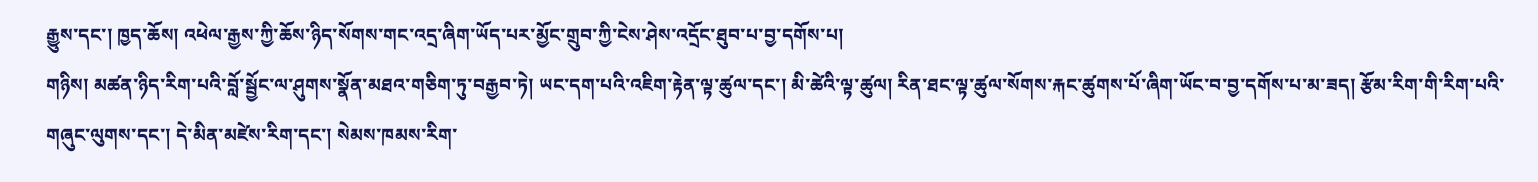རྒྱུས་དང་། ཁྱད་ཆོས། འཕེལ་རྒྱས་ཀྱི་ཆོས་ཉིད་སོགས་གང་འདྲ་ཞིག་ཡོད་པར་མྱོང་གྲུབ་ཀྱི་ངེས་ཤེས་འདྲོང་ཐུབ་པ་བྱ་དགོས་པ།
གཉིས། མཚན་ཉིད་རིག་པའི་བློ་སྦྱོང་ལ་ཤུགས་སྣོན་མཐའ་གཅིག་ཏུ་བརྒྱབ་ཏེ། ཡང་དག་པའི་འཇིག་རྟེན་ལྟ་ཚུལ་དང་། མི་ཚེའི་ལྟ་ཚུལ། རིན་ཐང་ལྟ་ཚུལ་སོགས་རྐང་ཚུགས་པོ་ཞིག་ཡོང་བ་བྱ་དགོས་པ་མ་ཟད། རྩོམ་རིག་གི་རིག་པའི་གཞུང་ལུགས་དང་། དེ་མིན་མཛེས་རིག་དང་། སེམས་ཁམས་རིག་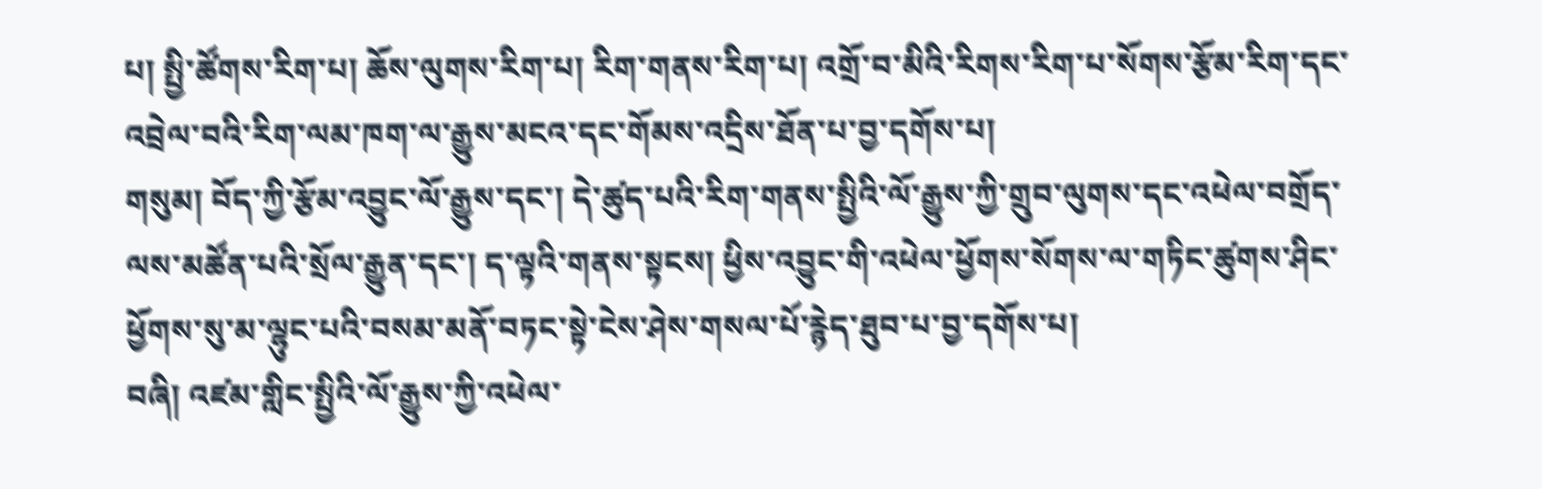པ། སྤྱི་ཚོགས་རིག་པ། ཆོས་ལུགས་རིག་པ། རིག་གནས་རིག་པ། འགྲོ་བ་མིའི་རིགས་རིག་པ་སོགས་རྩོམ་རིག་དང་འབྲེལ་བའི་རིག་ལམ་ཁག་ལ་རྒྱུས་མངའ་དང་གོམས་འདྲིས་ཐོན་པ་བྱ་དགོས་པ།
གསུམ། བོད་ཀྱི་རྩོམ་འབྱུང་ལོ་རྒྱུས་དང་། དེ་ཚུད་པའི་རིག་གནས་སྤྱིའི་ལོ་རྒྱུས་ཀྱི་གྲུབ་ལུགས་དང་འཕེལ་བགྲོད་ལས་མཚོན་པའི་སྲོལ་རྒྱུན་དང་། ད་ལྟའི་གནས་སྟངས། ཕྱིས་འབྱུང་གི་འཕེལ་ཕྱོགས་སོགས་ལ་གཏིང་ཚུགས་ཤིང་ཕྱོགས་སུ་མ་ལྷུང་པའི་བསམ་མནོ་བཏང་སྟེ་ངེས་ཤེས་གསལ་པོ་རྙེད་ཐུབ་པ་བྱ་དགོས་པ།
བཞི། འཛམ་གླིང་སྤྱིའི་ལོ་རྒྱུས་ཀྱི་འཕེལ་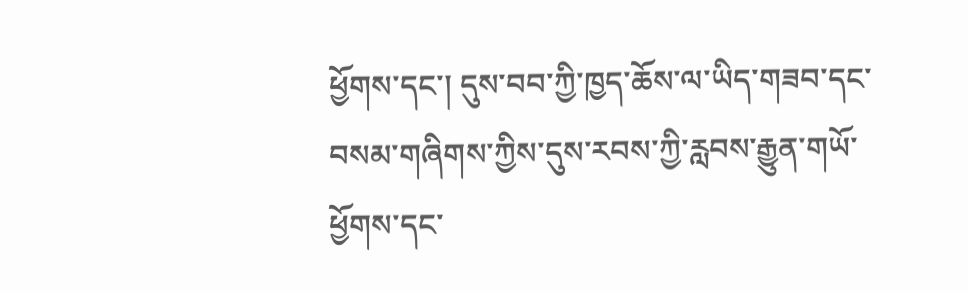ཕྱོགས་དང་། དུས་བབ་ཀྱི་ཁྱད་ཆོས་ལ་ཡིད་གཟབ་དང་བསམ་གཞིགས་ཀྱིས་དུས་རབས་ཀྱི་རླབས་རྒྱུན་གཡོ་ཕྱོགས་དང་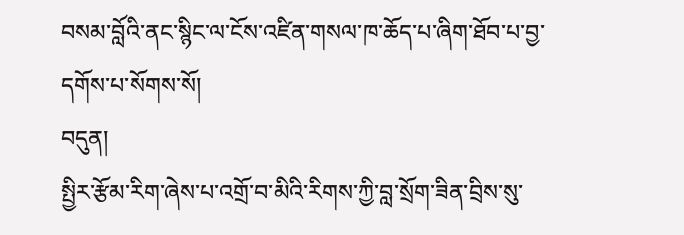བསམ་བློའི་ནང་སྙིང་ལ་ངོས་འཛིན་གསལ་ཁ་ཆོད་པ་ཞིག་ཐོབ་པ་བྱ་དགོས་པ་སོགས་སོ།
བདུན།
སྤྱིར་རྩོམ་རིག་ཞེས་པ་འགྲོ་བ་མིའི་རིགས་ཀྱི་བླ་སྲོག་ཟིན་བྲིས་སུ་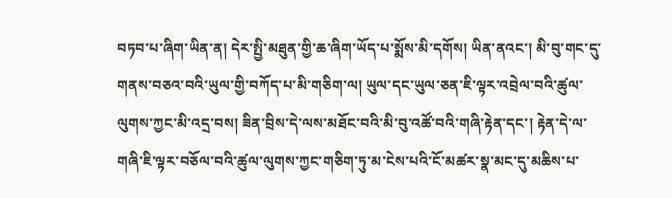བཏབ་པ་ཞིག་ཡིན་ན། དེར་སྤྱི་མཐུན་གྱི་ཆ་ཞིག་ཡོད་པ་སྨོས་མི་དགོས། ཡིན་ནའང་། མི་བུ་གང་དུ་གནས་བཅའ་བའི་ཡུལ་གྱི་བཀོད་པ་མི་གཅིག་ལ། ཡུལ་དང་ཡུལ་ཅན་ཇི་ལྟར་འབྲེལ་བའི་ཚུལ་ལུགས་ཀྱང་མི་འདྲ་བས། ཟིན་བྲིས་དེ་ལས་མཐོང་བའི་མི་བུ་འཚོ་བའི་གཞི་རྟེན་དང་། རྟེན་དེ་ལ་གཞི་ཇི་ལྟར་བཅོལ་བའི་ཚུལ་ལུགས་ཀྱང་གཅིག་ཏུ་མ་ངེས་པའི་ངོ་མཚར་སྣ་མང་དུ་མཆིས་པ་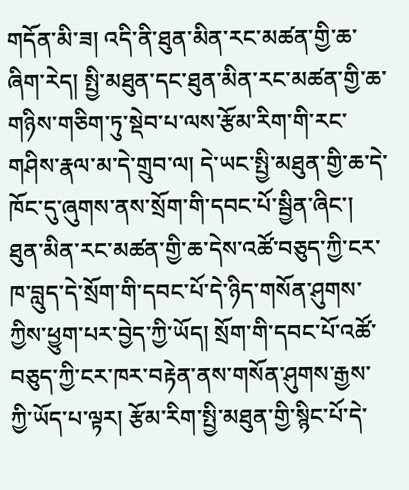གདོན་མི་ཟ། འདི་ནི་ཐུན་མིན་རང་མཚན་གྱི་ཆ་ཞིག་རེད། སྤྱི་མཐུན་དང་ཐུན་མིན་རང་མཚན་གྱི་ཆ་གཉིས་གཅིག་ཏུ་སྡེབ་པ་ལས་རྩོམ་རིག་གི་རང་གཤིས་རྣལ་མ་དེ་གྲུབ་ལ། དེ་ཡང་སྤྱི་མཐུན་གྱི་ཆ་དེ་ཁོང་དུ་ཞུགས་ནས་སྲོག་གི་དབང་པོ་སྦྱིན་ཞིང་། ཐུན་མིན་རང་མཚན་གྱི་ཆ་དེས་འཚོ་བཅུད་ཀྱི་ངར་ཁ་བླུད་དེ་སྲོག་གི་དབང་པོ་དེ་ཉིད་གསོན་ཤུགས་ཀྱིས་ཕྱུག་པར་བྱེད་ཀྱི་ཡོད། སྲོག་གི་དབང་པོ་འཚོ་བཅུད་ཀྱི་ངར་ཁར་བརྟེན་ནས་གསོན་ཤུགས་རྒྱས་ཀྱི་ཡོད་པ་ལྟར། རྩོམ་རིག་སྤྱི་མཐུན་གྱི་སྙིང་པོ་དེ་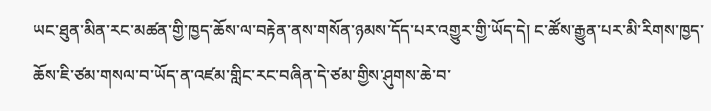ཡང་ཐུན་མིན་རང་མཚན་གྱི་ཁྱད་ཆོས་ལ་བརྟེན་ནས་གསོན་ཉམས་དོད་པར་འགྱུར་གྱི་ཡོད་དེ། ང་ཚོས་རྒྱུན་པར་མི་རིགས་ཁྱད་ཆོས་ཇི་ཙམ་གསལ་བ་ཡོད་ན་འཛམ་གླིང་རང་བཞིན་དེ་ཙམ་གྱིས་ཤུགས་ཆེ་བ་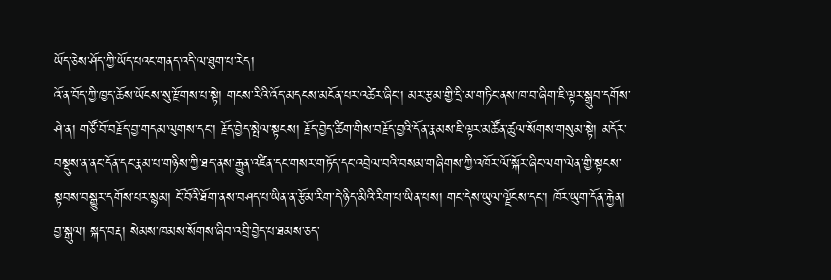ཡོད་ཅེས་ཤོད་ཀྱི་ཡོད་པའང་གནད་འདི་ལ་ཐུག་པ་རེད།
འོ་ན་བོད་ཀྱི་ཁྱད་ཆོས་ཡོངས་སུ་རྫོགས་པ་སྟེ། གངས་རིའི་འོད་མདངས་མངོན་པར་འཚེར་ཞིང་། མར་རྩམ་གྱི་དྲི་མ་གཏིང་ནས་ཁ་བ་ཞིག་ཇི་ལྟར་སྒྲུབ་དགོས་ཤེ་ན། གཙོ་བོ་བརྗོད་བྱ་གདམ་ལུགས་དང་། རྗོད་བྱེད་སྤེལ་སྟངས། རྗོད་བྱེད་ཚིག་གིས་བརྗོད་བྱའི་དོན་རྣམས་ཇི་ལྟར་མཚོན་ཚུལ་སོགས་གསུམ་སྟེ། མདོར་བསྡུས་ན་ནང་དོན་དང་རྣམ་པ་གཉིས་ཀྱི་ཐད་ནས་རྒྱུན་འཛིན་དང་གསར་གཏོད་དང་འབྲེལ་བའི་བསམ་གཞིགས་ཀྱི་འཁོར་ལོ་སྐོར་ཞིང་ལག་ལེན་གྱི་སྟངས་སྟབས་བསྒྱུར་དགོས་པར་སྙམ། ངོ་བོའི་ཐོག་ནས་བཤད་པ་ཡིན་ན་རྩོམ་རིག་དེ་ཉིད་མིའི་རིག་པ་ཡིན་པས། གང་དེས་ཡུལ་ལྗོངས་དང་། ཁོར་ཡུག་དོན་རྐྱེན། བྱ་སྒུལ། སྐད་བརྡ། སེམས་ཁམས་སོགས་ཞིབ་འབྲི་བྱེད་པ་ཐམས་ཅད་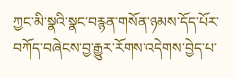ཀྱང་མི་སྣའི་སྣང་བརྙན་གསོན་ཉམས་དོད་པོར་བཀོད་བཞེངས་བྱ་རྒྱུར་རོགས་འདེགས་བྱེད་པ་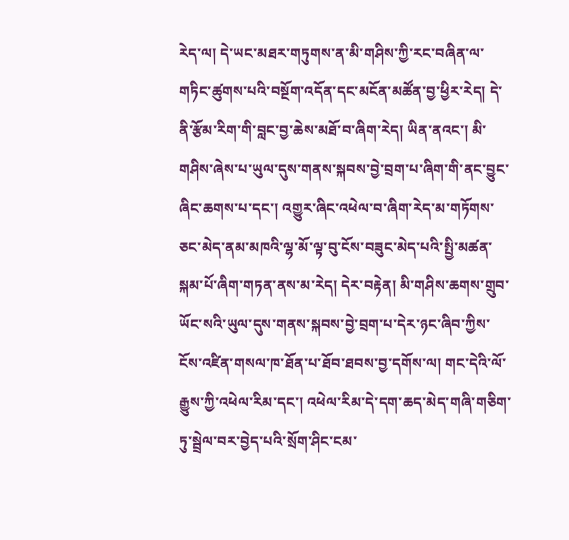རེད་ལ། དེ་ཡང་མཐར་གཏུགས་ན་མི་གཤིས་ཀྱི་རང་བཞིན་ལ་གཏིང་ཚུགས་པའི་བསྔོག་འདོན་དང་མངོན་མཚོན་བྱ་ཕྱིར་རེད། དེ་ནི་རྩོམ་རིག་གི་བླང་བྱ་ཆེས་མཐོ་བ་ཞིག་རེད། ཡིན་ནའང་། མི་གཤིས་ཞེས་པ་ཡུལ་དུས་གནས་སྐབས་བྱེ་བྲག་པ་ཞིག་གི་ནང་བྱུང་ཞིང་ཆགས་པ་དང་། འགྱུར་ཞིང་འཕེལ་བ་ཞིག་རེད་མ་གཏོགས་ཅང་མེད་ནམ་མཁའི་ལྷ་མོ་ལྟ་བུ་ངོས་བཟུང་མེད་པའི་སྤྱི་མཚན་སྐམ་པོ་ཞིག་གཏན་ནས་མ་རེད། དེར་བརྟེན། མི་གཤིས་ཆགས་གྲུབ་ཡོང་སའི་ཡུལ་དུས་གནས་སྐབས་བྱེ་བྲག་པ་དེར་ཉང་ཞིབ་ཀྱིས་ངོས་འཛིན་གསལ་ཁ་ཐོན་པ་ཐོབ་ཐབས་བྱ་དགོས་ལ། གང་དེའི་ལོ་རྒྱུས་ཀྱི་འཕེལ་རིམ་དང་། འཕེལ་རིམ་དེ་དག་ཆད་མེད་གཞི་གཅིག་ཏུ་སྦྲེལ་བར་བྱེད་པའི་སྲོག་ཤིང་ངམ་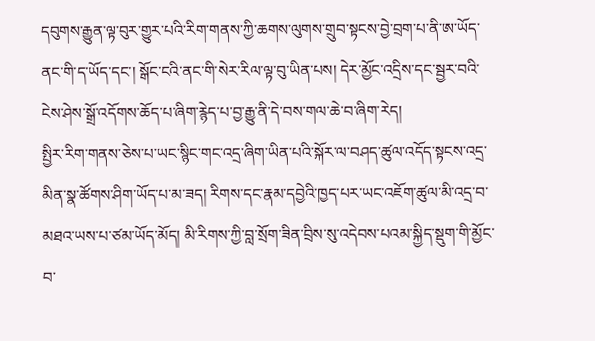དབུགས་རྒྱུན་ལྟ་བུར་གྱུར་པའི་རིག་གནས་ཀྱི་ཆགས་ལུགས་གྲུབ་སྟངས་བྱེ་བྲག་པ་ནི་ཨ་ཡོད་ནང་གི་ད་ཡོད་དང་། སྒོང་ངའི་ནང་གི་སེར་རིལ་ལྟ་བུ་ཡིན་པས། དེར་མྱོང་འདྲིས་དང་སྦྱར་བའི་ངེས་ཤེས་སྒྲོ་འདོགས་ཆོད་པ་ཞིག་རྙེད་པ་བྱ་རྒྱུ་ནི་དེ་བས་གལ་ཆེ་བ་ཞིག་རེད།
སྤྱིར་རིག་གནས་ཅེས་པ་ཡང་སྙིང་གང་འདྲ་ཞིག་ཡིན་པའི་སྐོར་ལ་བཤད་ཚུལ་འདོད་སྟངས་འདྲ་མིན་སྣ་ཚོགས་ཤིག་ཡོད་པ་མ་ཟད། རིགས་དང་རྣམ་དབྱེའི་ཁྱད་པར་ཡང་འཇོག་ཚུལ་མི་འདྲ་བ་མཐའ་ཡས་པ་ཙམ་ཡོད་མོད། མི་རིགས་ཀྱི་བླ་སྲོག་ཟིན་བྲིས་སུ་འདེབས་པའམ་སྐྱིད་སྡུག་གི་མྱོང་བ་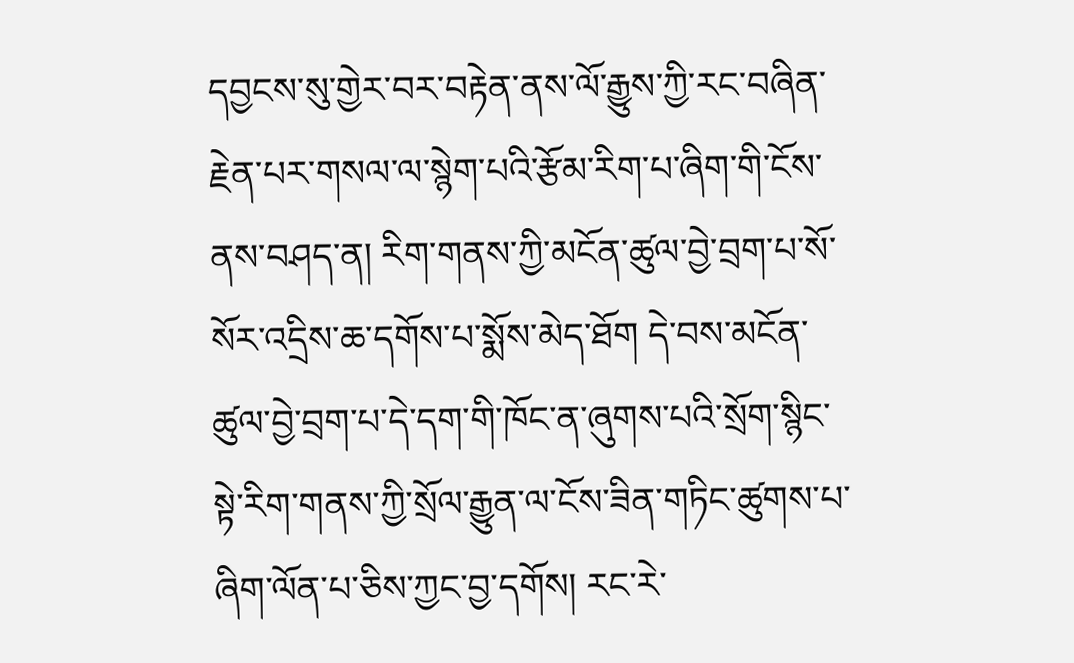དབྱངས་སུ་གྱེར་བར་བརྟེན་ནས་ལོ་རྒྱུས་ཀྱི་རང་བཞིན་རྗེན་པར་གསལ་ལ་སྙེག་པའི་རྩོམ་རིག་པ་ཞིག་གི་ངོས་ནས་བཤད་ན། རིག་གནས་ཀྱི་མངོན་ཚུལ་བྱེ་བྲག་པ་སོ་སོར་འདྲིས་ཆ་དགོས་པ་སྨོས་མེད་ཐོག དེ་བས་མངོན་ཚུལ་བྱེ་བྲག་པ་དེ་དག་གི་ཁོང་ན་ཞུགས་པའི་སྲོག་སྙིང་སྟེ་རིག་གནས་ཀྱི་སྲོལ་རྒྱུན་ལ་ངོས་ཟིན་གཏིང་ཚུགས་པ་ཞིག་ལོན་པ་ཅིས་ཀྱང་བྱ་དགོས། རང་རེ་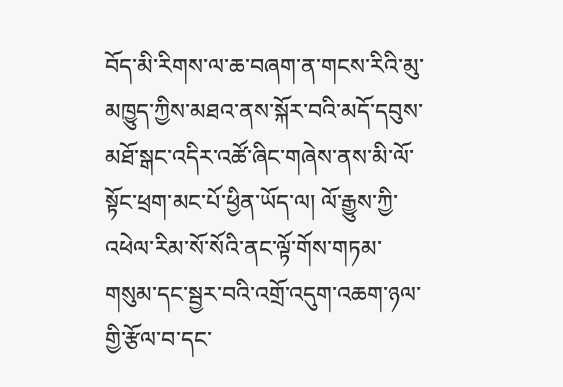བོད་མི་རིགས་ལ་ཆ་བཞག་ན་གངས་རིའི་མུ་མཁྱུད་ཀྱིས་མཐའ་ནས་སྐོར་བའི་མདོ་དབུས་མཐོ་སྒང་འདིར་འཚོ་ཞིང་གཞེས་ནས་མི་ལོ་སྟོང་ཕྲག་མང་པོ་ཕྱིན་ཡོད་ལ། ལོ་རྒྱུས་ཀྱི་འཕེལ་རིམ་སོ་སོའི་ནང་ལྟོ་གོས་གཏམ་གསུམ་དང་སྦྱར་བའི་འགྲོ་འདུག་འཆག་ཉལ་གྱི་རྩོལ་བ་དང་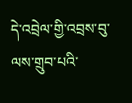དེ་འབྲེལ་གྱི་འབྲས་བུ་ལས་གྲུབ་པའི་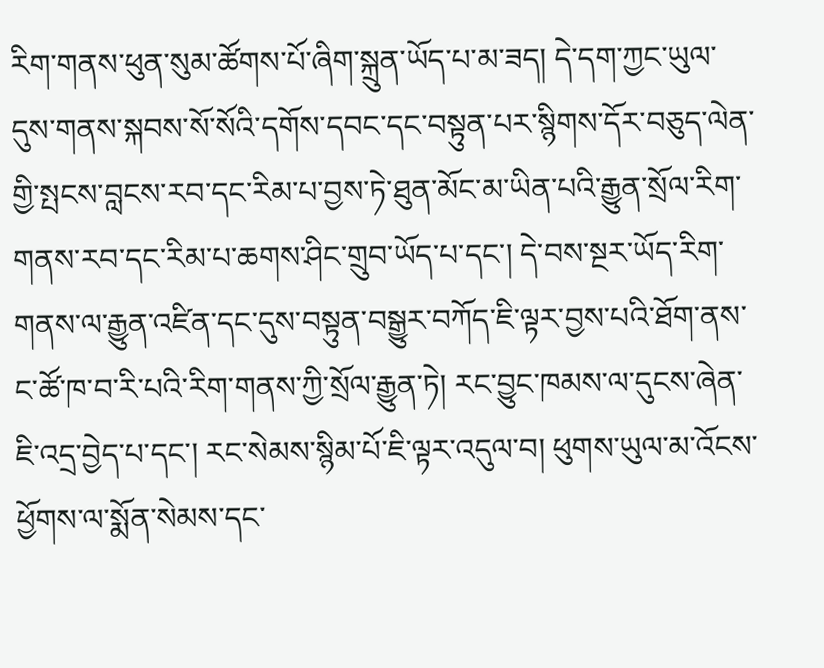རིག་གནས་ཕུན་སུམ་ཚོགས་པོ་ཞིག་སྐྲུན་ཡོད་པ་མ་ཟད། དེ་དག་ཀྱང་ཡུལ་དུས་གནས་སྐབས་སོ་སོའི་དགོས་དབང་དང་བསྟུན་པར་སྙིགས་དོར་བཅུད་ལེན་གྱི་སྤངས་བླངས་རབ་དང་རིམ་པ་བྱས་ཏེ་ཐུན་མོང་མ་ཡིན་པའི་རྒྱུན་སྲོལ་རིག་གནས་རབ་དང་རིམ་པ་ཆགས་ཤིང་གྲུབ་ཡོད་པ་དང་། དེ་བས་སྔར་ཡོད་རིག་གནས་ལ་རྒྱུན་འཛིན་དང་དུས་བསྟུན་བསྒྱུར་བཀོད་ཇི་ལྟར་བྱས་པའི་ཐོག་ནས་ང་ཚོ་ཁ་བ་རི་པའི་རིག་གནས་ཀྱི་སྲོལ་རྒྱུན་ཏེ། རང་བྱུང་ཁམས་ལ་དུངས་ཞེན་ཇི་འདྲ་བྱེད་པ་དང་། རང་སེམས་སྙིམ་པོ་ཇི་ལྟར་འདུལ་བ། ཕུགས་ཡུལ་མ་འོངས་ཕྱོགས་ལ་སྨོན་སེམས་དང་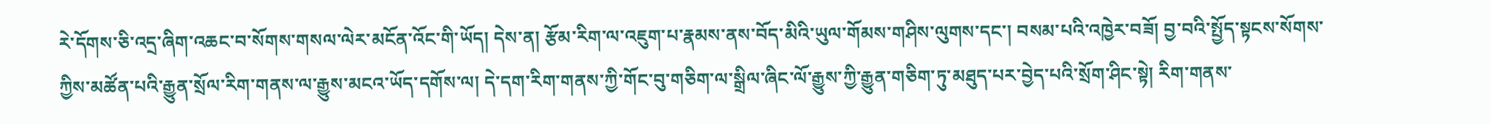རེ་དོགས་ཅི་འདྲ་ཞིག་འཆང་བ་སོགས་གསལ་ལེར་མངོན་འོང་གི་ཡོད། དེས་ན། རྩོམ་རིག་ལ་འཇུག་པ་རྣམས་ནས་བོད་མིའི་ཡུལ་གོམས་གཤིས་ལུགས་དང་། བསམ་པའི་འཁྱེར་བཟོ། བྱ་བའི་སྤྱོད་སྟངས་སོགས་ཀྱིས་མཚོན་པའི་རྒྱུན་སྲོལ་རིག་གནས་ལ་རྒྱུས་མངའ་ཡོད་དགོས་ལ། དེ་དག་རིག་གནས་ཀྱི་གོང་བུ་གཅིག་ལ་སྒྲིལ་ཞིང་ལོ་རྒྱུས་ཀྱི་རྒྱུན་གཅིག་ཏུ་མཐུད་པར་བྱེད་པའི་སྲོག་ཤིང་སྟེ། རིག་གནས་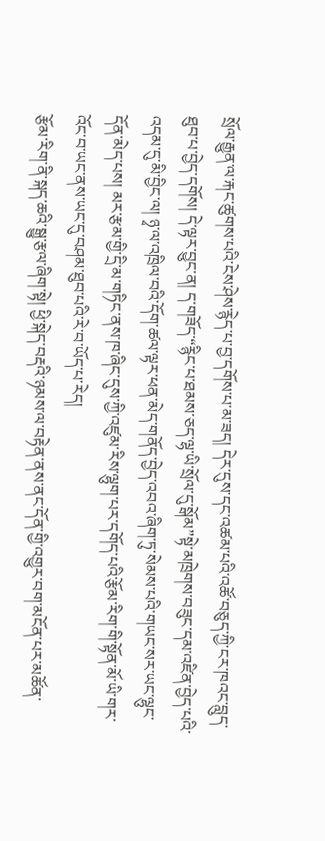སྲོལ་རྒྱུན་ལ་རྐང་ཚུགས་པའི་ངེས་ཤེས་རྙེད་པ་བྱ་དགོས་པ་མ་ཟད། དེར་དུས་དང་འཚམ་པའི་འཚོ་བཅུད་ཀྱི་ངར་ཁའང་བླུད་ཐུབ་པ་བྱེད་དགོས། དེ་ལྟར་བྱུང་ན། ད་གཟོད་“རྙིང་པ་ཐམས་ཅད་ལྷ་ཡི་སྲོལ་དུ་སྒོམ”སྟེ་མཁྲེགས་བཟུང་དམ་འཛིན་བྱེད་པའི་འདམ་དུ་མི་བྱིང་ལ། ཉྭ་ལ་འཁྲིལ་བའི་དོག་ཚལ་ལྟར་ཕན་མེད་གནོད་བྱེད་འབའ་ཞིག་ཏུ་སེམས་པའི་གཡང་སར་ཡང་ལྷུང་དོན་མེད་པས། མར་རྩམ་གྱི་དྲི་མ་གཏིང་ནས་ཁ་ཞིང་དུས་ཀྱི་འཛུམ་རིས་ལྷུག་པར་དགོད་པའི་རྩོམ་རིག་གི་སྟོན་མོ་ཡི་གར་འོང་བ་ཡང་ནས་ཡང་དུ་བཤམ་ཐུབ་པའི་རེ་བ་ཡོད་པ་རེད།
རྩོམ་རིག་ནི་སྐད་ཆའི་སྒྱུ་རྩལ་ཞིག་སྟེ། ཕྱི་སྐེད་བརྡའི་ཉམས་ལ་བརྟེན་ནས་ནང་དོན་གྱི་འགྱུར་བག་མངོན་པར་མཚོན་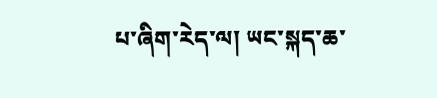པ་ཞིག་རེད་ལ། ཡང་སྐད་ཆ་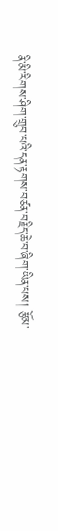ནི་མི་རིགས་ཤིག་གྲུབ་པའི་དན་རྟགས་བཙན་བརྗིད་ཆེ་བ་ཞིག་ཡིན་པས། རྩོམ་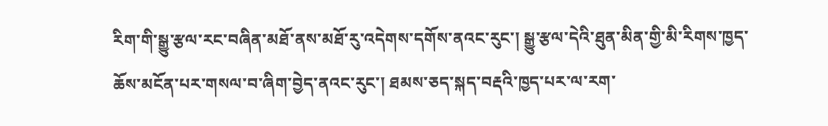རིག་གི་སྒྱུ་རྩལ་རང་བཞིན་མཐོ་ནས་མཐོ་རུ་འདེགས་དགོས་ནའང་རུང་། སྒྱུ་རྩལ་དེའི་ཐུན་མིན་གྱི་མི་རིགས་ཁྱད་ཆོས་མངོན་པར་གསལ་བ་ཞིག་བྱེད་ནའང་རུང་། ཐམས་ཅད་སྐད་བརྡའི་ཁྱད་པར་ལ་རག་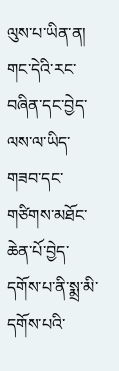ལུས་པ་ཡིན་ན། གང་དེའི་རང་བཞིན་དང་བྱེད་ལས་ལ་ཡིད་གཟབ་དང་གཙིགས་མཐོང་ཆེན་པོ་བྱེད་དགོས་པ་ནི་སྨྲ་མི་དགོས་པའི་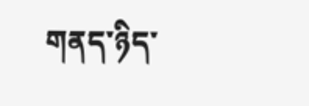གནད་ཉིད་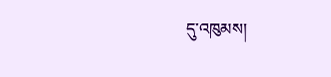དུ་འཁུམས།